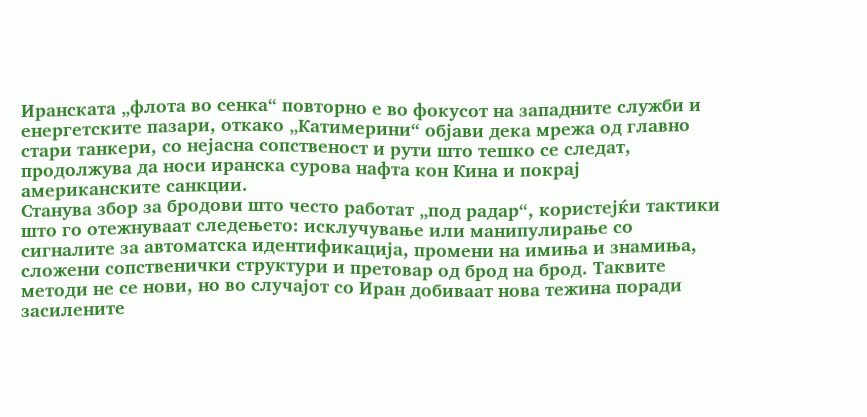Иранската „флота во сенка“ повторно е во фокусот на западните служби и енергетските пазари, откако „Катимерини“ објави дека мрежа од главно стари танкери, со нејасна сопственост и рути што тешко се следат, продолжува да носи иранска сурова нафта кон Кина и покрај американските санкции.
Станува збор за бродови што често работат „под радар“, користејќи тактики што го отежнуваат следењето: исклучување или манипулирање со сигналите за автоматска идентификација, промени на имиња и знамиња, сложени сопственички структури и претовар од брод на брод. Таквите методи не се нови, но во случајот со Иран добиваат нова тежина поради засилените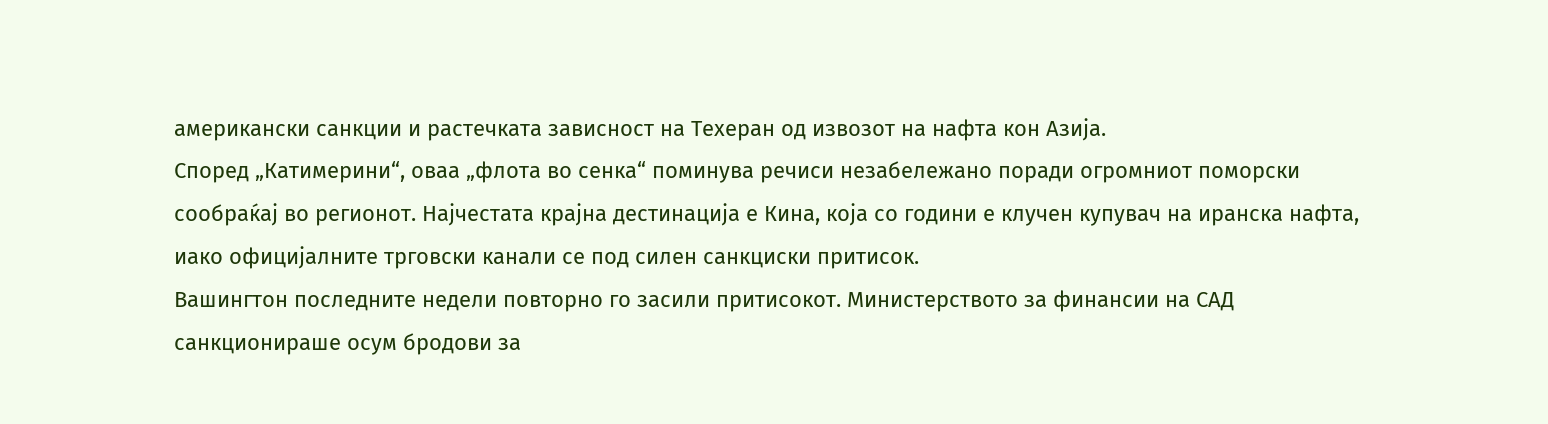американски санкции и растечката зависност на Техеран од извозот на нафта кон Азија.
Според „Катимерини“, оваа „флота во сенка“ поминува речиси незабележано поради огромниот поморски сообраќај во регионот. Најчестата крајна дестинација е Кина, која со години е клучен купувач на иранска нафта, иако официјалните трговски канали се под силен санкциски притисок.
Вашингтон последните недели повторно го засили притисокот. Министерството за финансии на САД санкционираше осум бродови за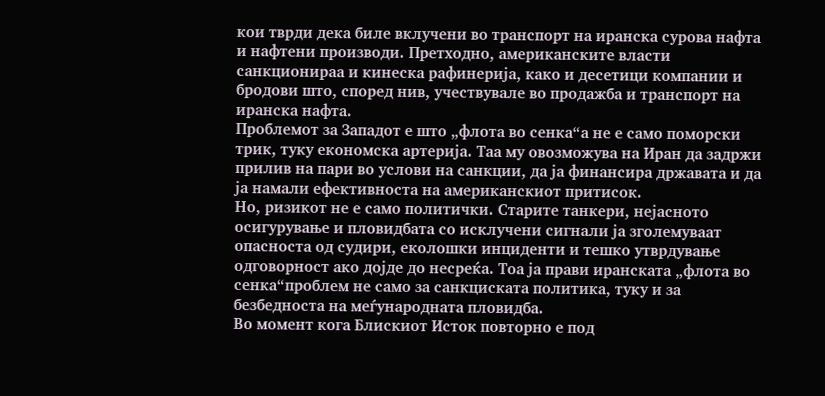кои тврди дека биле вклучени во транспорт на иранска сурова нафта и нафтени производи. Претходно, американските власти санкционираа и кинеска рафинерија, како и десетици компании и бродови што, според нив, учествувале во продажба и транспорт на иранска нафта.
Проблемот за Западот е што „флота во сенка“а не е само поморски трик, туку економска артерија. Таа му овозможува на Иран да задржи прилив на пари во услови на санкции, да ја финансира државата и да ја намали ефективноста на американскиот притисок.
Но, ризикот не е само политички. Старите танкери, нејасното осигурување и пловидбата со исклучени сигнали ја зголемуваат опасноста од судири, еколошки инциденти и тешко утврдување одговорност ако дојде до несреќа. Тоа ја прави иранската „флота во сенка“проблем не само за санкциската политика, туку и за безбедноста на меѓународната пловидба.
Во момент кога Блискиот Исток повторно е под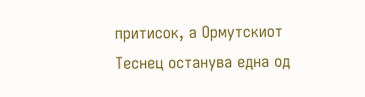притисок, а Ормутскиот Теснец останува една од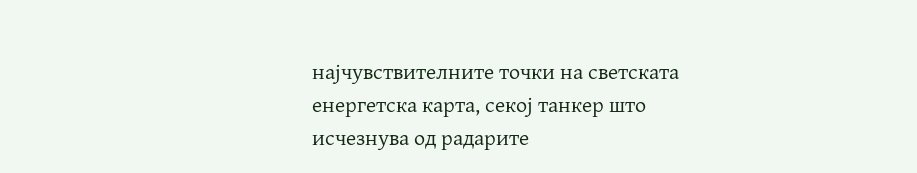најчувствителните точки на светската енергетска карта, секој танкер што исчезнува од радарите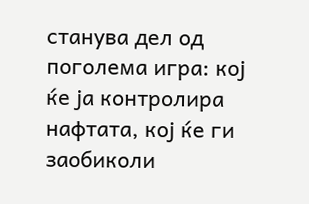станува дел од поголема игра: кој ќе ја контролира нафтата, кој ќе ги заобиколи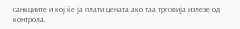санкциите и кој ќе ја плати цената ако таа трговија излезе од контрола.